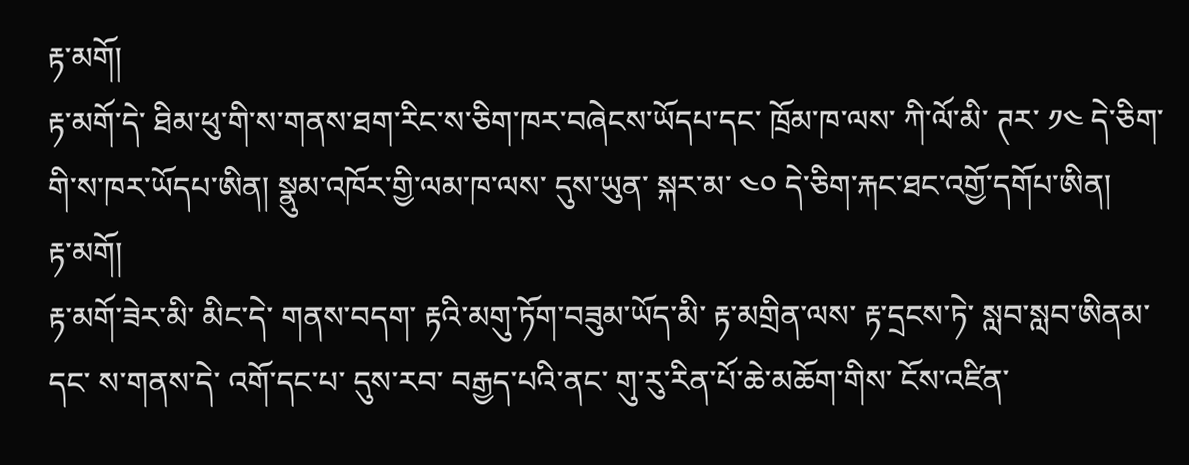རྟ་མགོ།
རྟ་མགོ་དེ་ ཐིམ་ཕུ་གི་ས་གནས་ཐག་རིང་ས་ཅིག་ཁར་བཞེངས་ཡོདཔ་དང་ ཁྲོམ་ཁ་ལས་ ཀི་ལོ་མི་ ཊར་ ༡༤ དེ་ཅིག་གི་ས་ཁར་ཡོདཔ་ཨིན། སྣུམ་འཁོར་གྱི་ལམ་ཁ་ལས་ དུས་ཡུན་ སྐར་མ་ ༤༠ དེ་ཅིག་རྐང་ཐང་འགྱོ་དགོཔ་ཨིན།
རྟ་མགོ།
རྟ་མགོ་ཟེར་མི་ མིང་དེ་ གནས་བདག་ རྟའི་མགུ་ཏོག་བཟུམ་ཡོད་མི་ རྟ་མགྲིན་ལས་ རྟ་དྲངས་ཏེ་ སླབ་སླབ་ཨིནམ་དང་ ས་གནས་དེ་ འགོ་དང་པ་ དུས་རབ་ བརྒྱད་པའི་ནང་ གུ་རུ་རིན་པོ་ཆེ་མཆོག་གིས་ ངོས་འཛིན་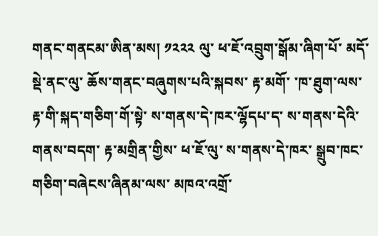གནང་གནངམ་ཨིན་མས། ༡༢༢༢ ལུ་ ཕ་ཇོ་འབྲུག་སྒོམ་ཞིག་པོ་ མདོ་སྡེ་ནང་ལུ་ ཆོས་གནང་བཞུགས་པའི་སྐབས་ རྟ་མགོ་ ་ཁ་ཐུག་ལས་ རྟ་གི་སྐད་གཅིག་གོ་སྟེ་ ས་གནས་དེ་ཁར་ལྷོདཔ་ད་ ས་གནས་དེའི་གནས་བདག་ རྟ་མགྲིན་གྱིས་ ཕ་ཇོ་ལུ་ ས་གནས་དེ་ཁར་ སྒྲུབ་ཁང་གཅིག་བཞེངས་ཞིནམ་ལས་ མཁའ་འགྲོ་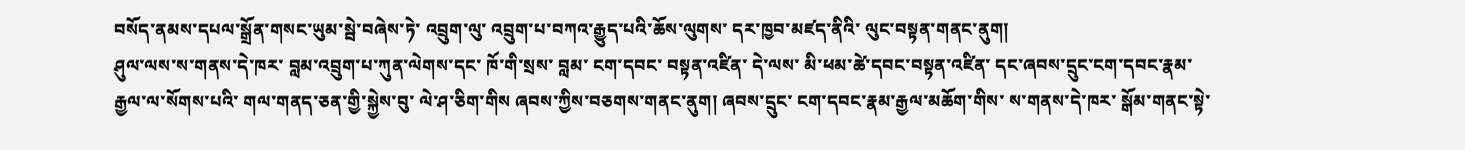བསོད་ནམས་དཔལ་སྒྲོན་གསང་ཡུམ་སྦེ་བཞེས་ཏེ་ འབྲུག་ལུ་ འབྲུག་པ་བཀའ་རྒྱུད་པའི་ཆོས་ལུགས་ དར་ཁྱབ་མཛད་ནིའི་ ལུང་བསྟན་གནང་ནུག།
ཤུལ་ལས་ས་གནས་དེ་ཁར་ བླམ་འབྲུག་པ་ཀུན་ལེགས་དང་ ཁོ་གི་སྲས་ བླམ་ ངག་དབང་ བསྟན་འཛིན་ དེ་ལས་ མི་ཕམ་ཚེ་དབང་བསྟན་འཛིན་ དང་ཞབས་དྲུང་ངག་དབང་རྣམ་རྒྱལ་ལ་སོགས་པའི་ གལ་གནད་ཅན་གྱི་སྐྱེས་བུ་ ལེ་ཤ་ཅིག་གིས ཞབས་ཀྱིས་བཅགས་གནང་ནུག། ཞབས་དྲུང་ ངག་དབང་རྣམ་རྒྱལ་མཆོག་གིས་ ས་གནས་དེ་ཁར་ སྒོམ་གནང་སྟེ་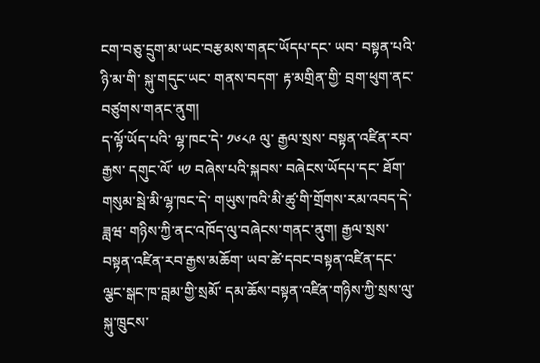ངག་བཅུ་དྲུག་མ་ཡང་བརྩམས་གནང་ཡོདཔ་དང་ ཡབ་ བསྟན་པའི་ཉི་མ་གི་ སྐུ་གདུང་ཡང་ གནས་བདག་ རྟ་མགྲིན་གྱི་ བྲག་ཕུག་ནང་ བཙུགས་གནང་ནུག།
ད་ལྟོ་ཡོད་པའི་ ལྷ་ཁང་དེ་ ༡༦༨༩ ལུ་ རྒྱལ་སྲས་ བསྟན་འཛིན་རབ་རྒྱས་ དགུང་ལོ་ ༥༡ བཞེས་པའི་སྐབས་ བཞེངས་ཡོདཔ་དང་ ཐོག་གསུམ་སྦེ་མི་ལྷ་ཁང་དེ་ གཡུས་ཁའི་མི་ཚུ་གི་གྲོགས་རམ་འབད་དེ་ ཟླཝ་ གཉིས་ཀྱི་ནང་འཁོད་ལུ་བཞེངས་གནང་ནུག། རྒྱལ་སྲས་ བསྟན་འཛིན་རབ་རྒྱས་མཆོག་ ཡབ་ཚེ་དབང་བསྟན་འཛིན་དང་ ལྕང་སྒང་ཁ་བླམ་གྱི་སྲམོ་ དམ་ཆོས་བསྟན་འཛིན་གཉིས་ཀྱི་སྲས་ལུ་ སྐུ་ཁྲུངས་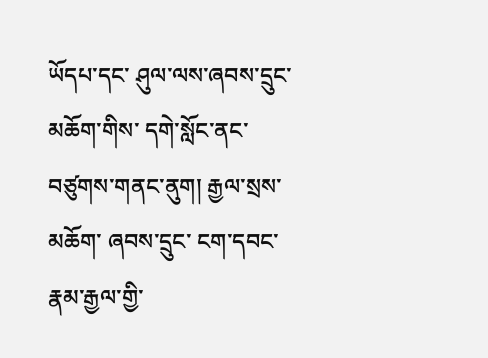ཡོདཔ་དང་ ཤུལ་ལས་ཞབས་དྲུང་མཆོག་གིས་ དགེ་སློང་ནང་བཙུགས་གནང་ནུག། རྒྱལ་སྲས་མཆོག་ ཞབས་དྲུང་ ངག་དབང་རྣམ་རྒྱལ་གྱི་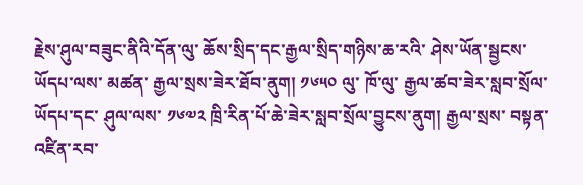རྗེས་ཤུལ་བཟུང་ནིའི་དོན་ལུ་ ཆོས་སྲིད་དང་རྒྱལ་སྲིད་གཉིས་ཆ་རའི་ ཤེས་ཡོན་སྦྱངས་ཡོདཔ་ལས་ མཚན་ རྒྱལ་སྲས་ཟེར་ཐོབ་ནུག། ༡༦༥༠ ལུ་ ཁོ་ལུ་ རྒྱལ་ཚབ་ཟེར་སླབ་སྲོལ་ཡོདཔ་དང་ ཤུལ་ལས་ ༡༦༧༢ ཁྲི་རིན་པོ་ཆེ་ཟེར་སླབ་སྲོལ་བྱུངས་ནུག། རྒྱལ་སྲས་ བསྟན་འཛིན་རབ་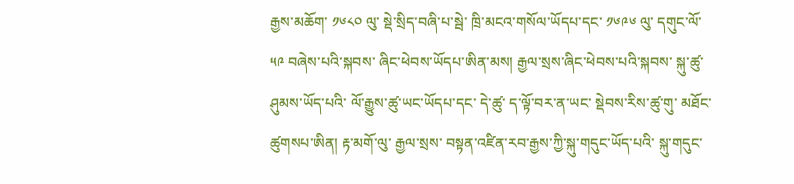རྒྱས་མཆོག་ ༡༦༨༠ ལུ་ སྡེ་སྲིད་བཞི་པ་སྦེ་ ཁྲི་མངའ་གསོལ་ཡོདཔ་དང་ ༡༦༩༦ ལུ་ དགུང་ལོ་ ༥༩ བཞེས་པའི་སྐབས་ ཞིང་ཕེབས་ཡོདཔ་ཨིན་མས། རྒྱལ་སྲས་ཞིང་ཕེབས་པའི་སྐབས་ སྐུ་ཚུ་ཤུམས་ཡོད་པའི་ ལོ་རྒྱུས་ཚུ་ཡང་ཡོདཔ་དང་ དེ་ཚུ་ ད་ལྟོ་བར་ན་ཡང་ སྡེབས་རིས་ཚུ་གུ་ མཐོང་ཚུགསཔ་ཨིན། རྟ་མགོ་ལུ་ རྒྱལ་སྲས་ བསྟན་འཛིན་རབ་རྒྱས་ཀྱི་སྐུ་གདུང་ཡོད་པའི་ སྐུ་གདུང་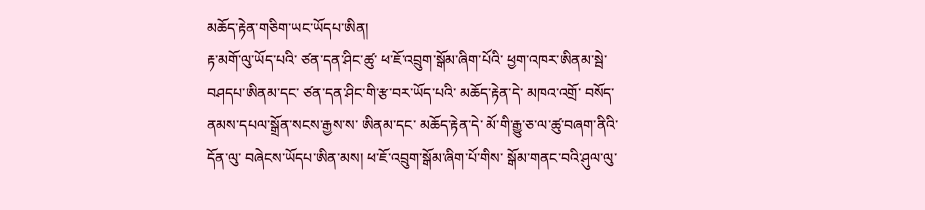མཆོད་རྟེན་གཅིག་ཡང་ཡོདཔ་ཨིན།
རྟ་མགོ་ལུ་ཡོད་པའི་ ཙན་དན་ཤིང་ཚུ་ ཕ་ཇོ་འབྲུག་སྒོམ་ཞིག་པོའི་ ཕྱག་འཁར་ཨིནམ་སྦེ་ བཤདཔ་ཨིནམ་དང་ ཙན་དན་ཤིང་གི་རྩ་བར་ཡོད་པའི་ མཆོད་རྟེན་དེ་ མཁའ་འགྲོ་ བསོད་ནམས་དཔལ་སྒྲོན་སངས་རྒྱས་ས་ ཨིནམ་དང་ མཆོད་རྟེན་དེ་ མོ་གི་རྒྱུ་ཅ་ལ་ཚུ་བཞག་ནིའི་དོན་ལུ་ བཞེངས་ཡོདཔ་ཨིན་མས། ཕ་ཇོ་འབྲུག་སྒོམ་ཞིག་པོ་གིས་ སྒོམ་གནང་བའི་ཤུལ་ལུ་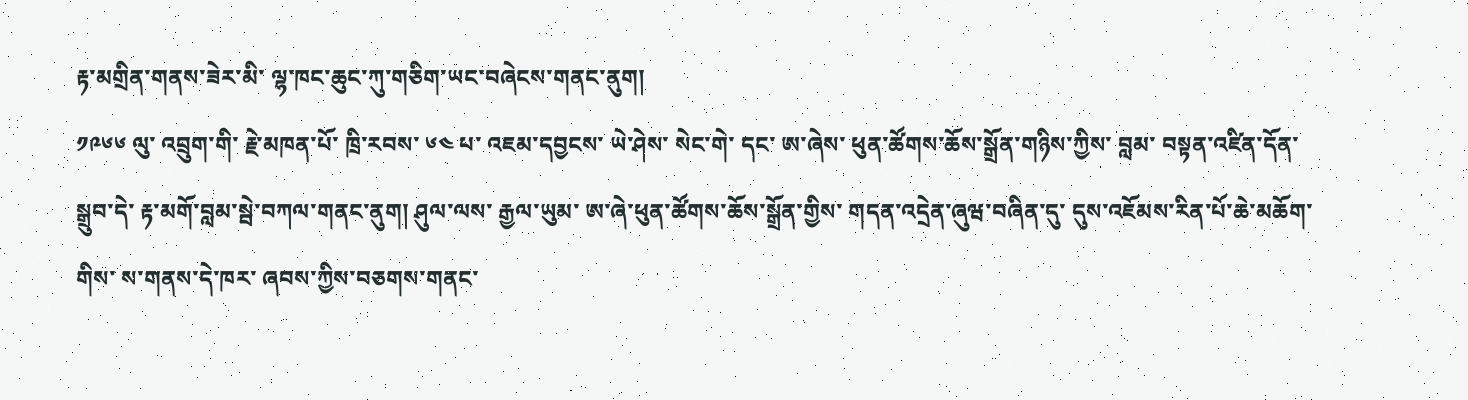རྟ་མགྲིན་གནས་ཟེར་མི་ ལྷ་ཁང་ཆུང་ཀུ་གཅིག་ཡང་བཞེངས་གནང་ནུག།
༡༩༦༦ ལུ་ འབྲུག་གི་ རྗེ་མཁན་པོ་ ཁྲི་རབས་ ༦༤ པ་ འཇམ་དབྱངས་ ཡེ་ཤེས་ སེང་གེ་ དང་ ཨ་ཞེས་ ཕུན་ཚོགས་ཆོས་སྒྲོན་གཉིས་ཀྱིས་ བླམ་ བསྟན་འཛིན་དོན་སྒྲུབ་དེ་ རྟ་མགོ་བླམ་སྦེ་བཀལ་གནང་ནུག། ཤུལ་ལས་ རྒྱལ་ཡུམ་ ཨ་ཞེ་ཕུན་ཚོགས་ཆོས་སྒྲོན་གྱིས་ གདན་འདྲེན་ཞུཝ་བཞིན་དུ་ དུས་འཇོམས་རིན་པོ་ཆེ་མཆོག་གིས་ ས་གནས་དེ་ཁར་ ཞབས་ཀྱིས་བཅགས་གནང་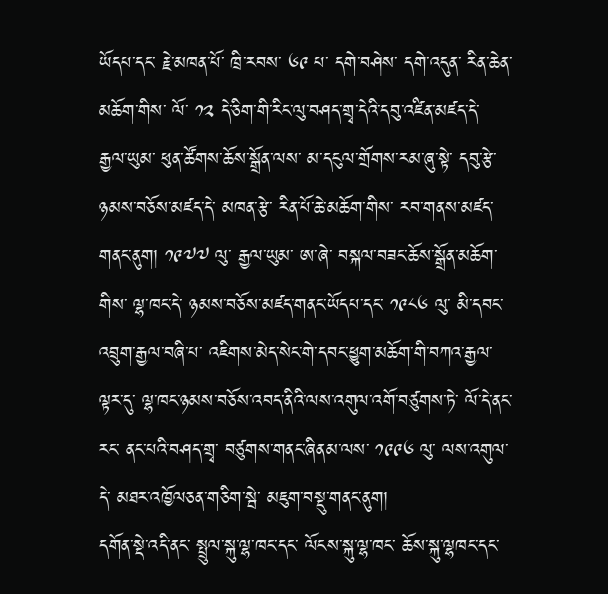ཡོདཔ་དང་ རྗེ་མཁན་པོ་ ཁྲི་རབས་ ༦༩ པ་ དགེ་བཤེས་ དགེ་འདུན་ རིན་ཆེན་མཆོག་གིས་ ལོ་ ༡༢ དེ་ཅིག་གི་རིང་ལུ་བཤད་གྲྭ་དེའི་དབུ་འཛིན་མཛད་དེ་ རྒྱལ་ཡུམ་ ཕུན་ཚོགས་ཆོས་སྒྲོན་ལས་ མ་དངུལ་གྲོགས་རམ་ཞུ་སྟེ་ དབུ་རྩེ་ ཉམས་བཅོས་མཛད་དེ་ མཁན་རྩེ་ རིན་པོ་ཆེ་མཆོག་གིས་ རབ་གནས་མཛད་གནང་ནུག། ༡༩༧༧ ལུ་ རྒྱལ་ཡུམ་ ཨ་ཞེ་ བསྐལ་བཟང་ཆོས་སྒྲོན་མཆོག་གིས་ ལྷ་ཁང་དེ་ ཉམས་བཅོས་མཛད་གནང་ཡོདཔ་དང་ ༡༩༨༦ ལུ་ མི་དབང་འབྲུག་རྒྱལ་བཞི་པ་ འཇིགས་མེད་སེང་གེ་དབང་ཕྱུག་མཆོག་གི་བཀའ་རྒྱལ་ལྟར་དུ་ ལྷ་ཁང་ཉམས་བཅོས་འབད་ནིའི་ལས་འགུལ་འགོ་བཙུགས་ཏེ་ ལོ་དེ་ནང་རང་ ནང་པའི་བཤད་གྲྭ་ བཙུགས་གནང་ཞིནམ་ལས་ ༡༩༩༦ ལུ་ ལས་འགུལ་དེ་ མཐར་འཁྱོལཅན་གཅིག་སྦེ་ མཇུག་བསྡུ་གནང་ནུག།
དགོན་སྡེ་འདི་ནང་ སྤྲུལ་སྐུ་ལྷ་ཁང་དང་ ལོངས་སྐུ་ལྷ་ཁང་ ཆོས་སྐུ་ལྷཁང་དང་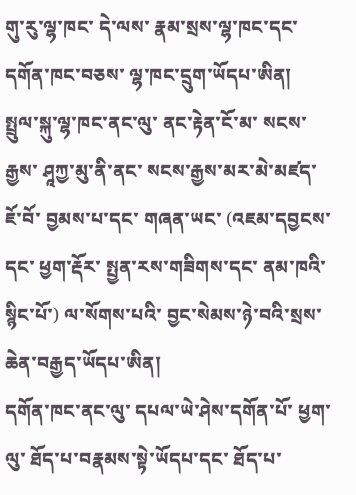གུ་རུ་ལྷ་ཁང་ དེ་ལས་ རྣམ་སྲས་ལྷ་ཁང་དང་ དགོན་ཁང་བཅས་ ལྷ་ཁང་དྲུག་ཡོདཔ་ཨིན།
སྤྲུལ་སྐུ་ལྷ་ཁང་ནང་ལུ་ ནང་རྟེན་ངོ་མ་ སངས་རྒྱས་ ཤཱཀྱ་མུ་ནི་ནང་ སངས་རྒྱས་མར་མེ་མཛད་ ཇོ་བོ་ བྱམས་པ་དང་ གཞན་ཡང་ (འཇམ་དབྱངས་དང་ ཕྱག་རྡོར་ སྤྱན་རས་གཟིགས་དང་ ནམ་ཁའི་སྙིང་པོ་) ལ་སོགས་པའི་ བྱང་སེམས་ཉེ་བའི་སྲས་ཆེན་བརྒྱད་ཡོདཔ་ཨིན།
དགོན་ཁང་ནང་ལུ་ དཔལ་ཡེ་ཤེས་དགོན་པོ་ ཕྱག་ལུ་ ཐོད་པ་བརྣམས་སྟེ་ཡོདཔ་དང་ ཐོད་པ་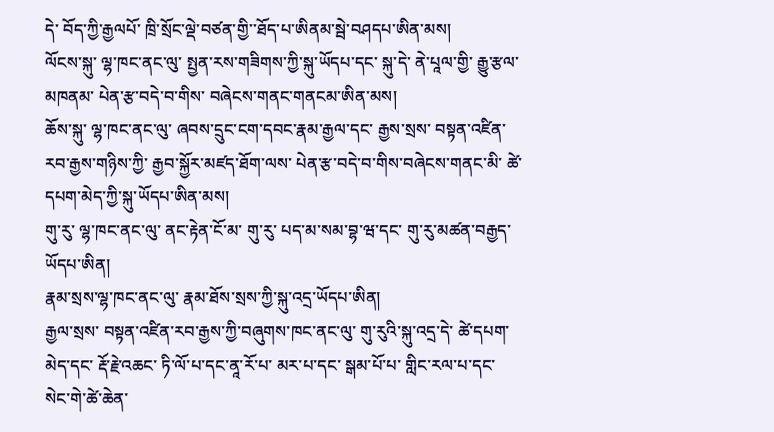དེ་ བོད་ཀྱི་རྒྱལཔོ་ ཁྲི་སྲོང་ལྡེ་བཙན་གྱི་་ཐོད་པ་ཨིནམ་སྦེ་བཤདཔ་ཨིན་མས།
ལོངས་སྐུ་ ལྷ་ཁང་ནང་ལུ་ སྤྱན་རས་གཟིགས་ཀྱི་སྐུ་ཡོདཔ་དང་ སྐུ་དེ་ ནེ་པཱལ་གྱི་ རྒྱུ་རྩལ་མཁནམ་ པེན་རྩ་བདེ་བ་གིས་ བཞེངས་གནང་གནངམ་ཨིན་མས།
ཆོས་སྐུ་ ལྷ་ཁང་ནང་ལུ་ ཞབས་དྲུང་ངག་དབང་རྣམ་རྒྱལ་དང་ རྒྱས་སྲས་ བསྟན་འཛིན་རབ་རྒྱས་གཉིས་ཀྱི་ རྒྱབ་སྐྱོར་མཛད་ཐོག་ལས་ པེན་རྩ་བདེ་བ་གིས་བཞེངས་གནང་མི་ ཚེ་དཔག་མེད་ཀྱི་སྐུ་ཡོདཔ་ཨིན་མས།
གུ་རུ་ ལྷ་ཁང་ནང་ལུ་ ནང་རྟེན་ངོ་མ་ གུ་རུ་ པད་མ་སམ་བྷ་ཝ་དང་ གུ་རུ་མཚན་བརྒྱད་ཡོདཔ་ཨིན།
རྣམ་སྲས་ལྷ་ཁང་ནང་ལུ་ རྣམ་ཐོས་སྲས་ཀྱི་སྐུ་འདྲ་ཡོདཔ་ཨིན།
རྒྱལ་སྲས་ བསྟན་འཛིན་རབ་རྒྱས་ཀྱི་བཞུགས་ཁང་ནང་ལུ་ གུ་རུའི་སྐུ་འདྲ་དེ་ ཚེ་དཔག་མེད་དང་ རྡོ་རྗེ་འཆང་ ཏི་ལོ་པ་དང་ནཱ་རོ་པ་ མར་པ་དང་ སྒམ་པོ་པ་ གླིང་རལ་པ་དང་ སེང་གེ་ཚེ་ཆེན་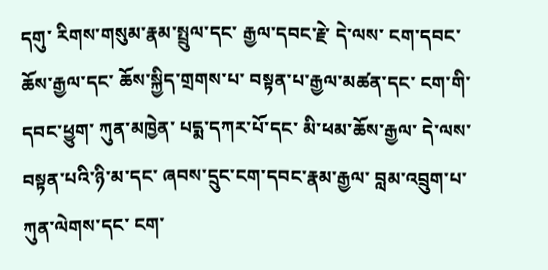དགུ་ རིགས་གསུམ་རྣམ་སྤྲུལ་དང་ རྒྱལ་དབང་རྗེ་ དེ་ལས་ ངག་དབང་ཆོས་རྒྱལ་དང་ ཆོས་སྐྱིད་གྲགས་པ་ བསྟན་པ་རྒྱལ་མཚན་དང་ ངག་གི་དབང་ཕྱུག་ ཀུན་མཁྱེན་ པདྨ་དཀར་པོ་དང་ མི་ཕམ་ཆོས་རྒྱལ་ དེ་ལས་ བསྟན་པའི་ཉི་མ་དང་ ཞབས་དྲུང་ངག་དབང་རྣམ་རྒྱལ་ བླམ་འབྲུག་པ་ཀུན་ལེགས་དང་ ངག་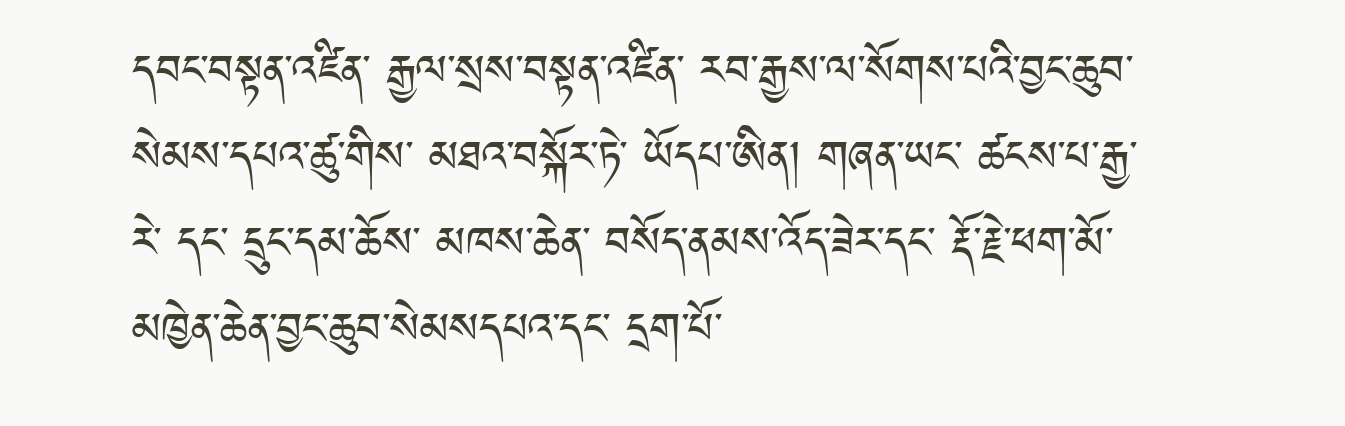དབང་བསྟན་འཛིན་ རྒྱལ་སྲས་བསྟན་འཛིན་ རབ་རྒྱས་ལ་སོགས་པའི་བྱང་ཆུབ་སེམས་དཔའ་ཚུ་གིས་ མཐའ་བསྐོར་ཏེ་ ཡོདཔ་ཨིན། གཞན་ཡང་ ཚངས་པ་རྒྱ་རེ་ དང་ དྲུང་དམ་ཆོས་ མཁས་ཆེན་ བསོད་ནམས་འོད་ཟེར་དང་ རྡོ་རྗེ་ཕག་མོ་ མཁྱེན་ཆེན་བྱང་ཆུབ་སེམསདཔའ་དང་ དྲག་པོ་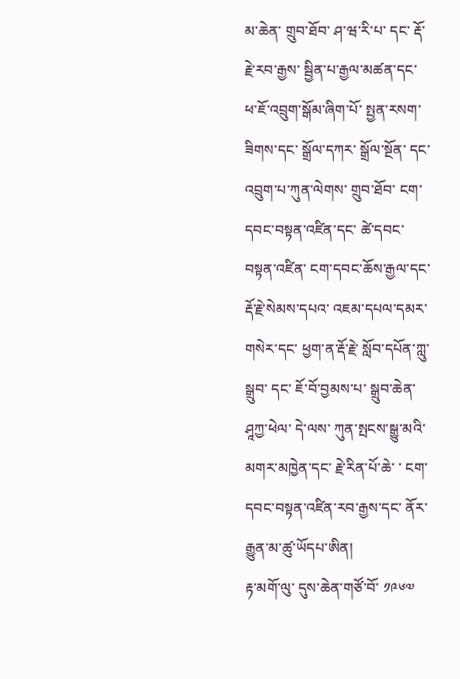མ་ཆེན་ གྲུབ་ཐོབ་ ཤ་ཝ་རི་པ་ དང་ རྡོ་རྗེ་རབ་རྒྱས་ སྦྱིན་པ་རྒྱལ་མཚན་དང་ ཕ་ཇོ་འབྲུག་སྒོམ་ཞིག་པོ་ སྤྱན་རསག་ཟིགས་དང་ སྒྲོལ་དཀར་ སྒྲོལ་སྔོན་ དང་ འབྲུག་པ་ཀུན་ལེགས་ གྲུབ་ཐོབ་ ངག་དབང་བསྟན་འཛིན་དང་ ཚེ་དབང་བསྟན་འཛིན་ ངག་དབང་ཆོས་རྒྱལ་དང་ རྡོ་རྗེ་སེམས་དཔའ་ འཇམ་དཔལ་དམར་གསེར་དང་ ཕྱག་ན་རྡོ་རྗེ་ སློབ་དཔོན་ཀླུ་སྒྲུབ་ དང་ ཇོ་བོ་བྱམས་པ་ སྒྲུབ་ཆེན་ ཤཱཀྱ་ཕེལ་ དེ་ལས་ ཀུན་སྤངས་སྒྱུ་མའི་མགར་མཁྱེན་དང་ རྗེ་རིན་པོ་ཆེ་ ་ ངག་དབང་བསྟན་འཛིན་རབ་རྒྱས་དང་ ནོར་རྒྱུན་མ་ཚུ་ཡོདཔ་ཨིན།
རྟ་མགོ་ལུ་ དུས་ཆེན་གཙོ་བོ་ ༡༩༦༧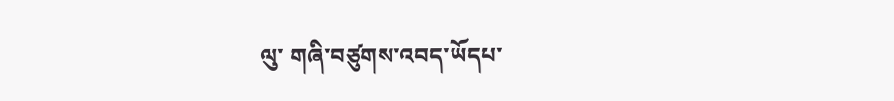ལུ་ གཞི་བཙུགས་འབད་ཡོདཔ་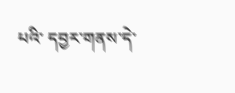པའི་ དབྱར་གནས་དེ་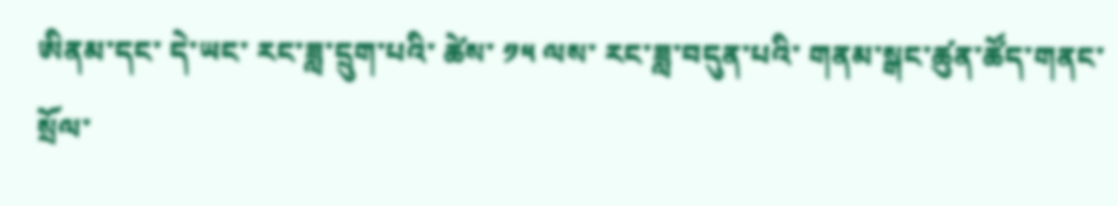ཨིནམ་དང་ དེ་ཡང་ རང་ཟླ་དྲུག་པའི་ ཚེས་ ༡༥ ལས་ རང་ཟླ་བདུན་པའི་ གནམ་སྒང་ཚུན་ཚོད་གནང་སྲོལ་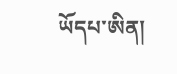ཡོདཔ་ཨིན།